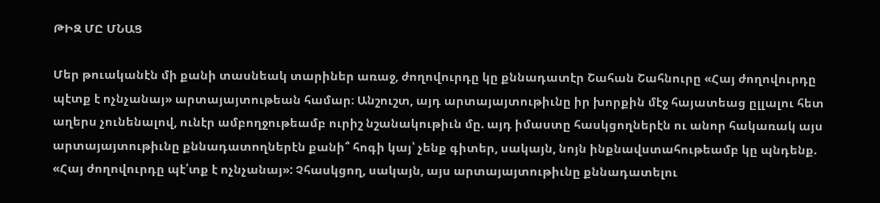ԹԻԶ ՄԸ ՄՆԱՑ

Մեր թուականէն մի քանի տասնեակ տարիներ առաջ, ժողովուրդը կը քննադատէր Շահան Շահնուրը «Հայ ժողովուրդը պէտք է ոչնչանայ» արտայայտութեան համար։ Անշուշտ, այդ արտայայտութիւնը իր խորքին մէջ հայատեաց ըլլալու հետ աղերս չունենալով, ունէր ամբողջութեամբ ուրիշ նշանակութիւն մը. այդ իմաստը հասկցողներէն ու անոր հակառակ այս արտայայտութիւնը քննադատողներէն քանի՞ հոգի կայ՝ չենք գիտեր, սակայն, նոյն ինքնավստահութեամբ կը պնդենք. «Հայ ժողովուրդը պէ՛տք է ոչնչանայ»: Չհասկցող, սակայն, այս արտայայտութիւնը քննադատելու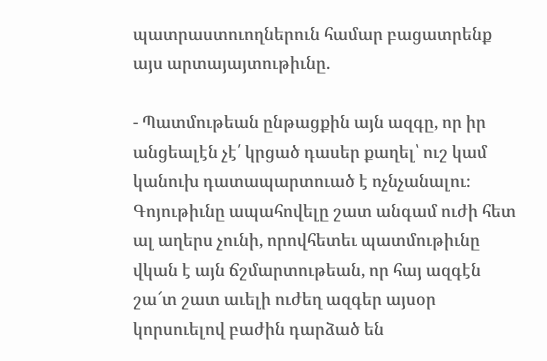պատրաստուողներուն համար բացատրենք այս արտայայտութիւնը.

- Պատմութեան ընթացքին այն ազգը, որ իր անցեալէն չէ՛ կրցած դասեր քաղել՝ ուշ կամ կանուխ դատապարտուած է ոչնչանալու։ Գոյութիւնը ապահովելը շատ անգամ ուժի հետ ալ աղերս չունի, որովհետեւ պատմութիւնը վկան է այն ճշմարտութեան, որ հայ ազգէն շա՜տ շատ աւելի ուժեղ ազգեր այսօր կորսուելով բաժին դարձած են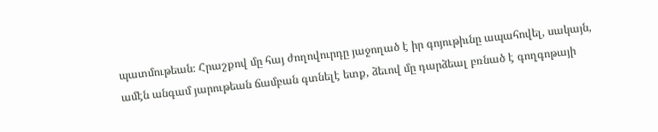պատմութեան։ Հրաշքով մը հայ ժողովուրդը յաջողած է իր գոյութիւնը ապահովել, սակայն, ամէն անգամ յարութեան ճամբան գտնելէ ետք, ձեւով մը դարձեալ բռնած է գողգոթայի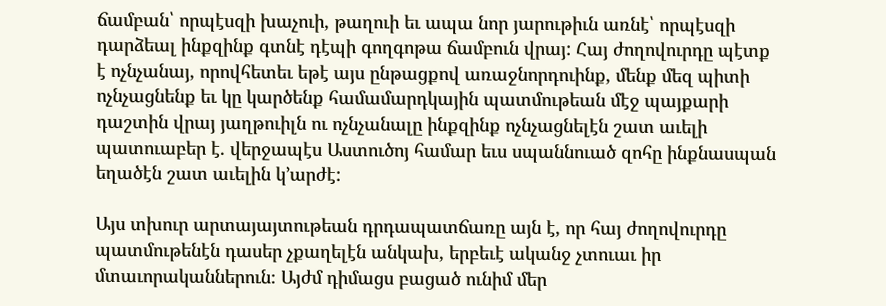ճամբան՝ որպէսզի խաչուի, թաղուի եւ ապա նոր յարութիւն առնէ՝ որպէսզի դարձեալ ինքզինք գտնէ դէպի գողգոթա ճամբուն վրայ: Հայ ժողովուրդը պէտք է ոչնչանայ, որովհետեւ եթէ այս ընթացքով առաջնորդուինք, մենք մեզ պիտի ոչնչացնենք եւ կը կարծենք համամարդկային պատմութեան մէջ պայքարի դաշտին վրայ յաղթուիլն ու ոչնչանալը ինքզինք ոչնչացնելէն շատ աւելի պատուաբեր է. վերջապէս Աստուծոյ համար եւս սպաննուած զոհը ինքնասպան եղածէն շատ աւելին կ՚արժէ:

Այս տխուր արտայայտութեան դրդապատճառը այն է, որ հայ ժողովուրդը պատմութենէն դասեր չքաղելէն անկախ, երբեւէ ականջ չտուաւ իր մտաւորականներուն։ Այժմ դիմացս բացած ունիմ մեր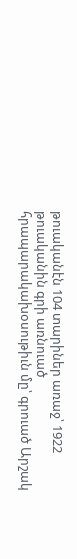թուականէն 104 տարիներ առաջ՝ 1922 թուականին գրի առնուած հրապարակախօսութիւն մը՝ գրուած Արշակ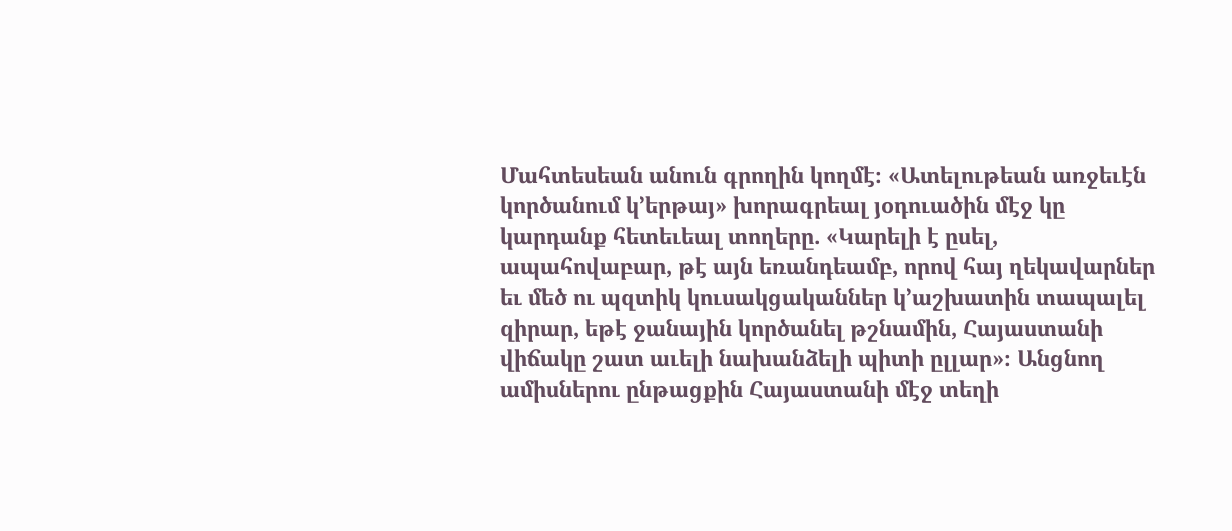Մահտեսեան անուն գրողին կողմէ։ «Ատելութեան առջեւէն կործանում կ՚երթայ» խորագրեալ յօդուածին մէջ կը կարդանք հետեւեալ տողերը. «Կարելի է ըսել, ապահովաբար, թէ այն եռանդեամբ, որով հայ ղեկավարներ եւ մեծ ու պզտիկ կուսակցականներ կ՚աշխատին տապալել զիրար, եթէ ջանային կործանել թշնամին, Հայաստանի վիճակը շատ աւելի նախանձելի պիտի ըլլար»։ Անցնող ամիսներու ընթացքին Հայաստանի մէջ տեղի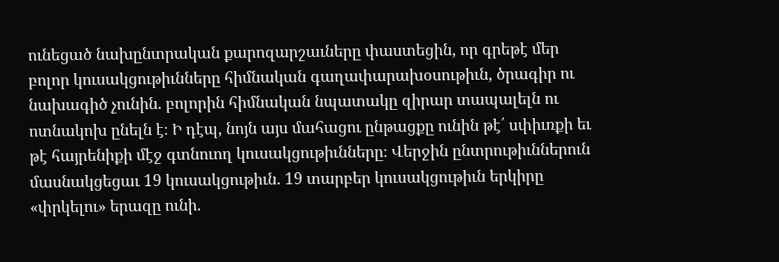ունեցած նախընտրական քարոզարշաւները փաստեցին, որ գրեթէ մեր բոլոր կուսակցութիւնները հիմնական գաղափարախօսութիւն, ծրագիր ու նախագիծ չունին. բոլորին հիմնական նպատակը զիրար տապալելն ու ոտնակոխ ընելն է։ Ի դէպ, նոյն այս մահացու ընթացքը ունին թէ՛ սփիւռքի եւ թէ հայրենիքի մէջ գտնուող կուսակցութիւնները։ Վերջին ընտրութիւններուն մասնակցեցաւ 19 կուսակցութիւն. 19 տարբեր կուսակցութիւն երկիրը «փրկելու» երազը ունի.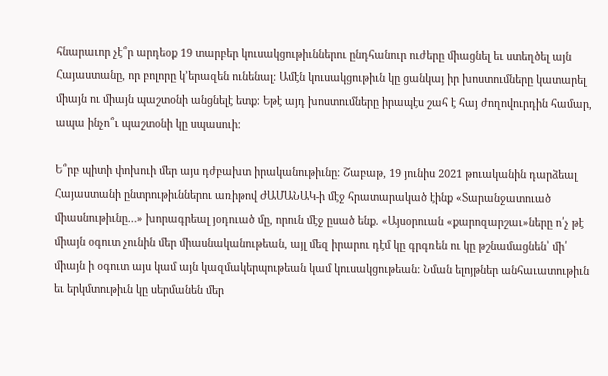հնարաւոր չէ՞ր արդեօք 19 տարբեր կուսակցութիւններու ընդհանուր ուժերը միացնել եւ ստեղծել այն Հայաստանը, որ բոլորը կ՚երազեն ունենալ։ Ամէն կուսակցութիւն կը ցանկայ իր խոստումները կատարել միայն ու միայն պաշտօնի անցնելէ ետք։ Եթէ այդ խոստումները իրապէս շահ է հայ ժողովուրդին համար, ապա ինչո՞ւ պաշտօնի կը սպասուի:

Ե՞րբ պիտի փոխուի մեր այս դժբախտ իրականութիւնը։ Շաբաթ, 19 յունիս 2021 թուականին դարձեալ Հայաստանի ընտրութիւններու առիթով ԺԱՄԱՆԱԿ-ի մէջ հրատարակած էինք «Տարանջատուած միասնութիւնը…» խորագրեալ յօդուած մը, որուն մէջ ըսած ենք. «Այսօրուան «քարոզարշաւ»ները ո՛չ թէ միայն օգուտ չունին մեր միասնականութեան, այլ մեզ իրարու դէմ կը գրգռեն ու կը թշնամացնեն՝ մի՛ միայն ի օգուտ այս կամ այն կազմակերպութեան կամ կուսակցութեան: Նման ելոյթներ անհաւատութիւն եւ երկմտութիւն կը սերմանեն մեր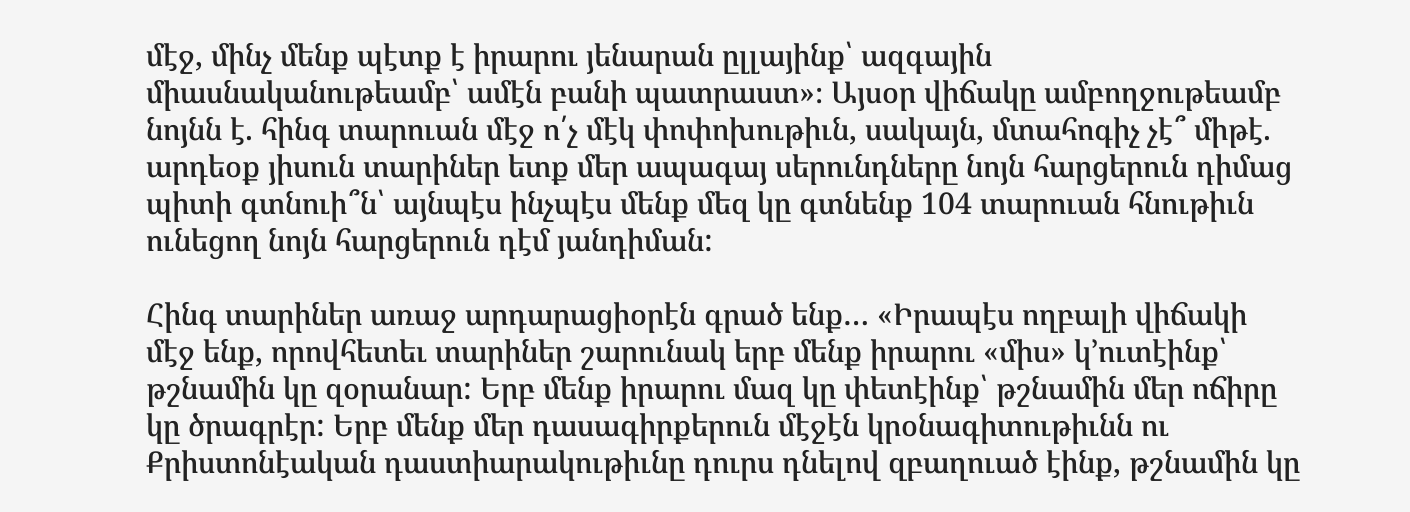մէջ, մինչ մենք պէտք է իրարու յենարան ըլլայինք՝ ազգային միասնականութեամբ՝ ամէն բանի պատրաստ»։ Այսօր վիճակը ամբողջութեամբ նոյնն է. հինգ տարուան մէջ ո՛չ մէկ փոփոխութիւն, սակայն, մտահոգիչ չէ՞ միթէ. արդեօք յիսուն տարիներ ետք մեր ապագայ սերունդները նոյն հարցերուն դիմաց պիտի գտնուի՞ն՝ այնպէս ինչպէս մենք մեզ կը գտնենք 104 տարուան հնութիւն ունեցող նոյն հարցերուն դէմ յանդիման:

Հինգ տարիներ առաջ արդարացիօրէն գրած ենք… «Իրապէս ողբալի վիճակի մէջ ենք, որովհետեւ տարիներ շարունակ երբ մենք իրարու «միս» կ՚ուտէինք՝ թշնամին կը զօրանար: Երբ մենք իրարու մազ կը փետէինք՝ թշնամին մեր ոճիրը կը ծրագրէր: Երբ մենք մեր դասագիրքերուն մէջէն կրօնագիտութիւնն ու Քրիստոնէական դաստիարակութիւնը դուրս դնելով զբաղուած էինք, թշնամին կը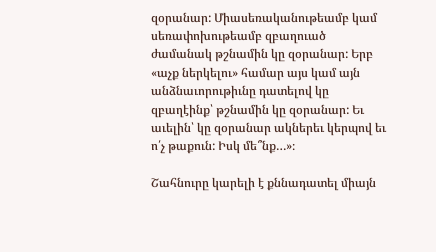զօրանար: Միասեռականութեամբ կամ սեռափոխութեամբ զբաղուած ժամանակ թշնամին կը զօրանար: Երբ «աչք ներկելու» համար այս կամ այն անձնաւորութիւնը դատելով կը զբաղէինք՝ թշնամին կը զօրանար: Եւ աւելին՝ կը զօրանար ակներեւ կերպով եւ ո՛չ թաքուն: Իսկ մե՞նք…»։

Շահնուրը կարելի է քննադատել միայն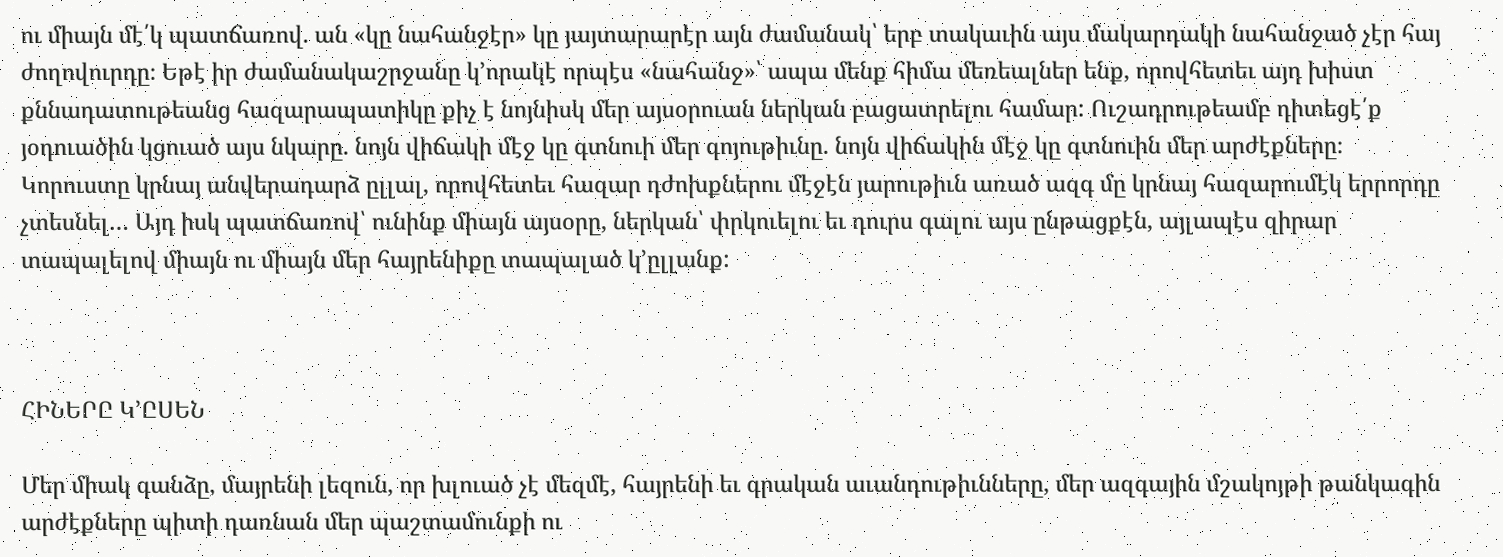ու միայն մէ՛կ պատճառով. ան «կը նահանջէր» կը յայտարարէր այն ժամանակ՝ երբ տակաւին այս մակարդակի նահանջած չէր հայ ժողովուրդը։ Եթէ իր ժամանակաշրջանը կ՚որակէ որպէս «նահանջ»՝ ապա մենք հիմա մեռեալներ ենք, որովհետեւ այդ խիստ քննադատութեանց հազարապատիկը քիչ է նոյնիսկ մեր այսօրուան ներկան բացատրելու համար: Ուշադրութեամբ դիտեցէ՛ք յօդուածին կցուած այս նկարը. նոյն վիճակի մէջ կը գտնուի մեր գոյութիւնը. նոյն վիճակին մէջ կը գտնուին մեր արժէքները։ Կորուստը կրնայ անվերադարձ ըլլալ, որովհետեւ հազար դժոխքներու մէջէն յարութիւն առած ազգ մը կրնայ հազարումէկ երրորդը չտեսնել… Այդ իսկ պատճառով՝ ունինք միայն այսօրը, ներկան՝ փրկուելու եւ դուրս գալու այս ընթացքէն, այլապէս զիրար տապալելով միայն ու միայն մեր հայրենիքը տապալած կ՚ըլլանք:



ՀԻՆԵՐԸ Կ՚ԸՍԵՆ

Մեր միակ գանձը, մայրենի լեզուն, որ խլուած չէ մեզմէ, հայրենի եւ գրական աւանդութիւնները, մեր ազգային մշակոյթի թանկագին արժէքները պիտի դառնան մեր պաշտամունքի ու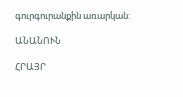գուրգուրանքին առարկան:

ԱՆԱՆՈՒՆ

ՀՐԱՅՐ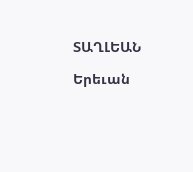ՏԱՂԼԵԱՆ

Երեւան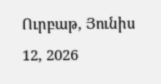Ուրբաթ, Յունիս 12, 2026